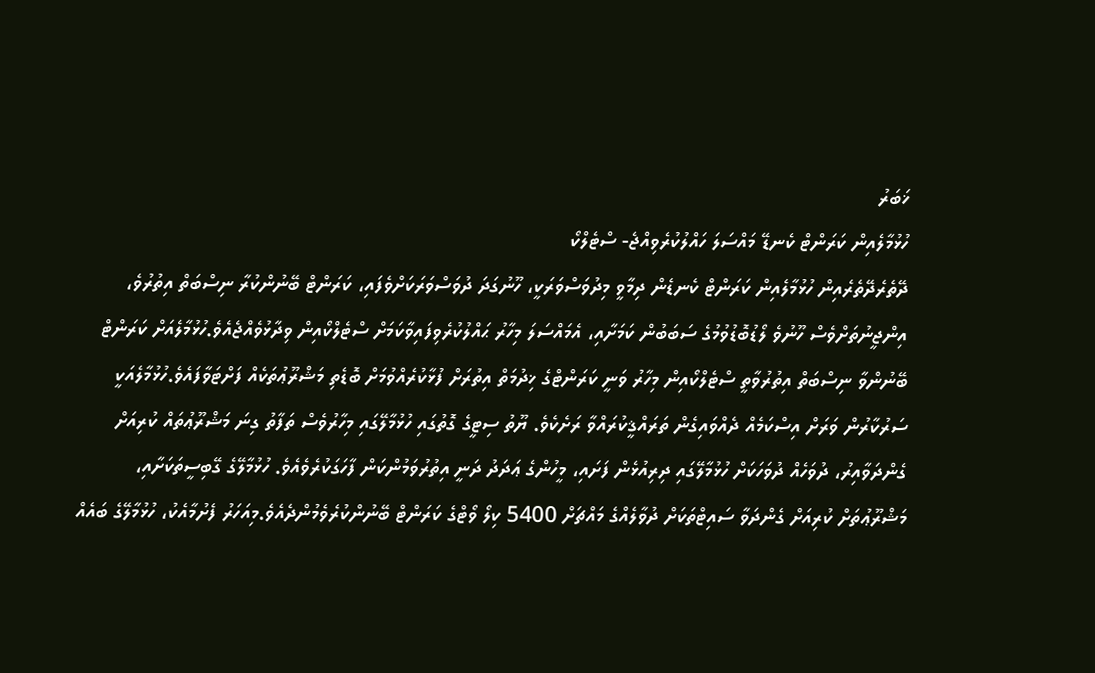ޚަބަރު
ހުޅުމާލެއިން ކަރަންޓް ކެނޑޭ މައްސަލަ ހައްލުކުރެވިއްޖެ- ސްޓެލްކޯ
ދޭތެރެދޭތެރެއިން ހުޅުމާލެއިން ކަރަންޓް ކެނޑެން ދިމާވީ މިދުވަސްވަރަކީ، ހޫނުގަދަ ދުވަސްވަރަކަށްވެފައި، ކަރަންޓް ބޭނުންކުރާ ނިސްބަތް އިތުރުވެ، އިންޖީނުތަށްވެސް ހޫނުވެ ލޯޑުބޮޑުވުމުގެ ސަބަބުން ކަމަށާއި، އެމައްސަލަ މިހާރު ޙައްލުކުރެވިފައިވާކަމަށް ސްޓެލްކޯއިން ވިދާޅުވެއްޖެއެވެ.ހުޅުމާލެއަށް ކަރަންޓް ބޭނުންވާ ނިސްބަތް އިތުރުވާތީ ސްޓެލްކޯއިން މިހާރު ވަނީ ކަރަންޓްގެ ޚިދުމަތް އިތުރަށް ފުޅާކުރެއްވުމަށް ބޮޑެތި މަޝްރޫޢުތަކެއް ފަށްޓަވާފައެވެ.ހުޅުމާލެއަކީ ސަރުކާރުން ވަރަށް އިސްކަމެއް ދެއްވައިގެން ތަރައްޤީކުރައްވާ ރަށެކެވެ. ޔޫތު ސިޓީގެ ގޮތުގައި ހުޅުމާލޭގައި މިހާރުވެސް ތަފާތު ގިނަ މަޝްރޫޢުތައް ކުރިއަށް ގެންދަވާއިރު، ދުވަހެއް ދުވަހަކަށް ހުޅުމާލޭގައި ދިރިއުޅެން ފަށައި، މީހުންގެ ޢަދަދު ދަނީ އިތުރުވަމުންކަން ފާހަގަކުރެވެއެވެ. ހުޅުމާލޭގެ ގޭބިސީތަކަށާއި، މަޝްރޫޢުތަށް ކުރިއަށް ގެންދަވާ ސައިޓްތަކަށް ދުވާލެއްގެ މައްޗަށް 5400 ކިލޯ ވޯޓްގެ ކަރަންޓް ބޭނުންކުރެވެމުންދެއެވެ.މިއަހަރު ފެށުމާއެކު، ހުޅުމާލޭގެ ބައެއް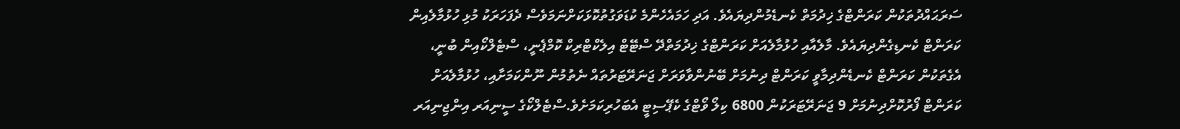ސަރަޙައްދުތަކުން ކަރަންޓްގެ ޚިދުމަތް ކެނޑެމުންދިޔައެވެ. އަދި ހަމައެހެންމެ ކުޑަވަގުތުކޮޅަކަށްނަމަވެސް ދެފަހަރަކު މުޅި ހުޅުމާލެއިން ކަރަންޓް ކެނޑިގެންދިޔައެވެ. މާލެއާއި ހުޅުމާލެއަށް ކަރަންޓްގެ ޚިދުމަތްދޭ ސްޓޭޓް އިލެކްޓްރިކް ކޮމްޕެނީ، ސްޓެލްކޯއިން ބުނީ، އެގެތަކުން ކަރަންޓް ކެނޑެންދިމާވީ ކަރަންޓް ދިނުމަށް ބޭނުންވާވަރަށް ޖަނަރޭޓަރުތައް ނެތުމުން ނޫންކަމަށާއި، ހުޅުމާލެއަށް ކަރަންޓް ފޯރުކޮށްދިނުމަށް 9 ޖަނަރޭޓަރަކުން 6800 ކިލޯ ވޯޓްގެ ކެޕޭސިޓީ އެބަހުރިކަމަށެވެ.ސްޓެލްކޯގެ ސީނިއަރ އިންޖިނިއަރ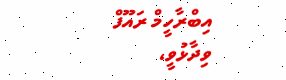އިބްރާހީމް ރައޫފް ވިދާޅުވީ،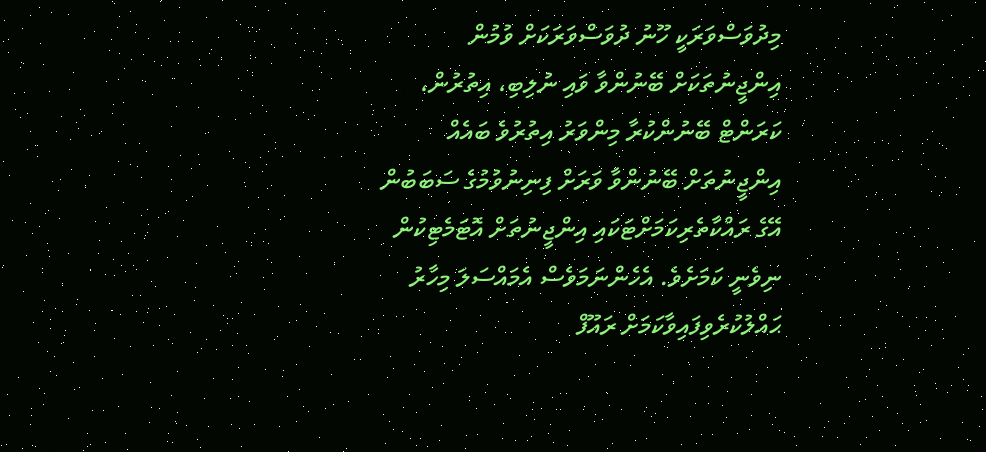މިދުވަސްވަރަކީ ހޫނު ދުވަސްވަރަކަށް ވުމުން އިންޖީނުތަކަށް ބޭނުންވާ ވައި ނުލިބި، އިތުރުން، ކަރަންޓް ބޭނުންކުރާ މިންވަރު އިތުރުވެ ބައެއް އިންޖީނުތަށް ބޭނުންވާ ވަރަށް ފިނިނުވުމުގެ ސަބަބުން އޭގެ ރައްކާތެރިކަމަށްޓަކައި އިންޖީނުތަށް އޮޓަމެޓިކުން ނިވެނީ ކަމަށެވެ. އެހެންނަމަވެސް އެމައްސަލަ މިހާރު ޙައްލުކުރެވިފައިވާކަމަށް ރައޫފް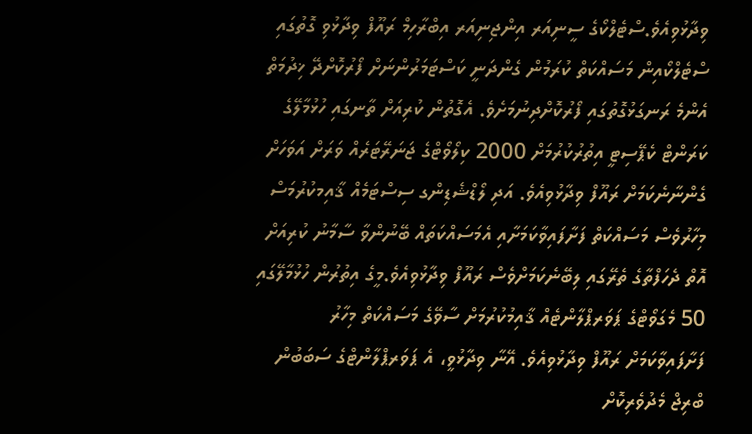ވިދާޅުވިއެވެ.ސްޓެލްކޯގެ ސީނިއަރ އިންޖިނިއަރ އިބްރާހިމް ރައޫފް ވިދާޅުވި ގޮތުގައި ސްޓެލްކޯއިން މަސައްކަތް ކުރަމުން ގެންދަނީ ކަސްޓަމަރުންނަށް ފޯރުކޮށްދޭ ޚިދުމަތް އެންމެ ރަނގަޅުގޮތުގައި ފޯރުކޮށްދިނުމަށެވެ. އެގޮތުން ކުރިއަށް ތާނގައި ހުޅުމާލޭގެ ކަރަންޓް ކެޕޭސިޓީ އިތުރުކުރުމަށް 2000 ކިލޯވޯޓްގެ ޖަނަރޭޓަރެއް ވަރަށް އަވަހަށް ގެންނާނެކަމަށް ރައޫފް ވިދާޅުވިއެވެ. އަދި ލޯޑްޝެޑިންގ ސިސްޓަމެއް ޤާއިމކުރުމަސް މިހާރުވެސް މަސައްކަތް ފަށާފައިވާކަމަށާއި އެމަސައްކަތައް ބޭނުންވާ ސާމާނު ކުރިއަށް އޮތް ދެހަފްތާގެ ތެރޭގައި ލިބޭނެކަމަށްވެސް ރައޫފް ވިދާޅުވިއެވެ.މީގެ އިތުރުން ހުޅުމާލޭގައި 50 މެގަވޯޓްގެ ޕަވަރޕްލާންޓެއް ޤާއިމުކުރުމަށް ސާވޭގެ މަސައްކަތް މިހާރު ފަށާފައިވާކަމަށް ރައޫފް ވިދާޅުވިއެވެ. އޭނާ ވިދާޅުވީ، އެ ޕަވަރޕްލާންޓްގެ ސަބަބުން ބްރިޖް މެދުވެރިކޮށް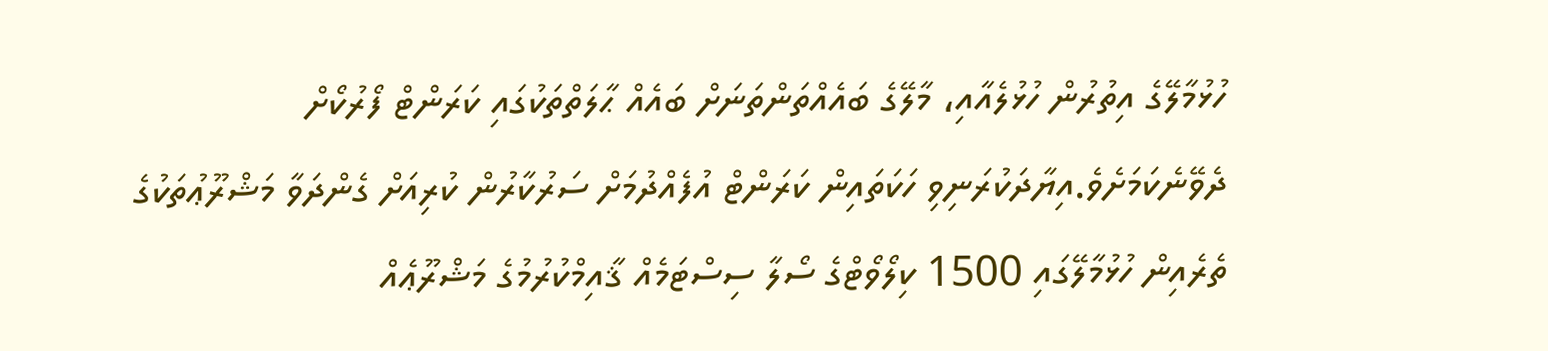ހުޅުމާލޭގެ އިތުރުން ހުޅުލެއާއި، މާލޭގެ ބައެއްތަންތަނަށް ބައެއް ޙާލަތްތަކުގައި ކަރަންޓް ފޯރުކޯށް ދެވޭނެކަމަށެވެ.އިޔާދަކުރަނިވި ހަކަތައިން ކަރަންޓް އުފެއްދުމަށް ސަރުކާރުން ކުރިއަށް ގެންދަވާ މަޝްރޫޢުތަކުގެ ތެރެއިން ހުޅުމާލޭގައި 1500 ކިލޯވޯޓްގެ ސޯލާ ސިސްޓަމެއް ޤާއިމްކުރުމުގެ މަޝްރޫޢެއް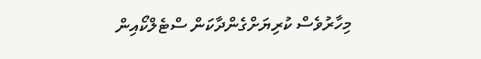މިހާރުވެސް ކުރިޔަށްގެންދާކަން ސްޓެލްކޯއިން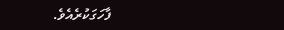ފާހަގަކުރެއެވެ.